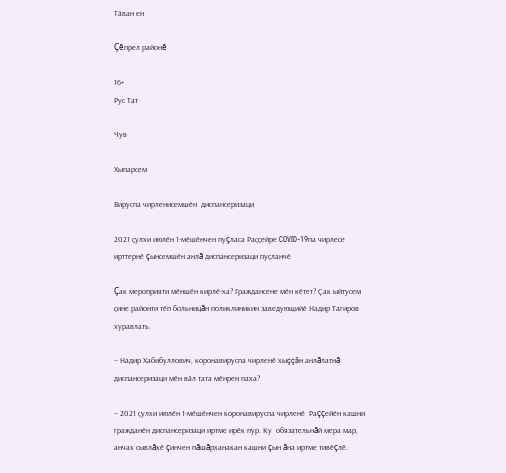Тӑван ен

Çĕпрел районĕ

16+
Рус Тат

Чув

Хыпарсем

Вируспа чирленисемшӗн  диспансеризаци

2021 ҫулхи июлӗн 1-мӗшӗнчен пуçласа Раҫҫейре COVID-19па чирлесе ирттернӗ çынсемшӗн анлă диспансеризаци пуҫланчӗ

Çак мероприяти мӗншӗн кирлӗ-ха? Граждансене мӗн кӗтет? Ҫак ыйтусем ҫине районти тӗп больницăн поликлиникин заведующийӗ Надир Тагиров хуравлать.

– Надир Хабибуллович, коронавируспа чирленӗ хыççăн анлăлатнă диспансеризаци мӗн вӑл тата мӗнрен паха?

– 2021 ҫулхи июлӗн 1-мӗшӗнчен коронавируспа чирленӗ  Раççейӗн кашни гражданӗн диспансеризаци иртме ирӗк пур. Ку  обязательнăй мера мар, анчах сывлăхӗ çинчен пăшăрханакан кашни çын ăна иртме тивӗçлӗ.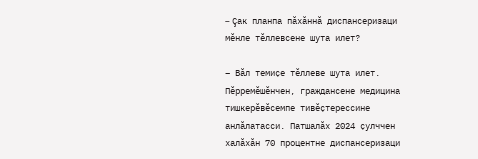– Çак планпа пӑхăннӑ диспансеризаци мӗнле тӗллевсене шута илет?

– Вӑл темиҫе тӗллеве шута илет. Пӗрремӗшӗнчен, граждансене медицина тишкерӗвӗсемпе тивӗҫтерессине анлăлатасси. Патшалăх 2024 ҫулччен халӑхăн 70 процентне диспансеризаци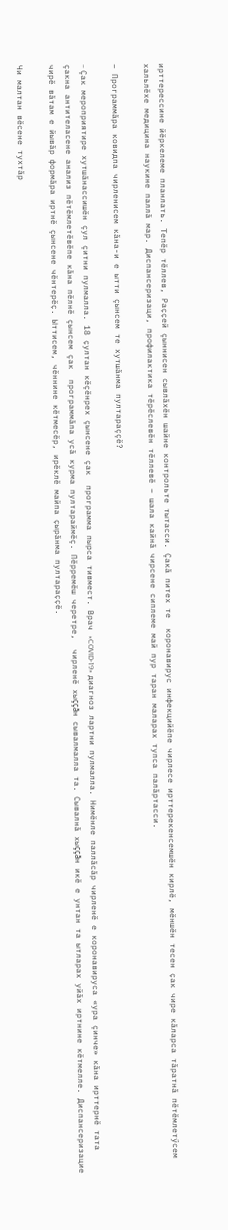ирттерессине йӗркелеме планлать. Тепӗр тӗллев, Раҫҫей çыннисен сывлӑхӗн шайне контрольте тытасси. Çакă питех те  коронавирус инфекцийӗпе чирлесе ирттерекенсемшӗн кирлӗ, мӗншӗн тесен ҫак чире кăларса тăратнă пӗтӗмлетӳсем хальлӗхе медицина наукине паллă мар. Диспансеризаци, профилактика тĕрĕслевĕн тĕллевĕ – шала кайнă чирсене сиплеме май пур таран маларах тупса палăртасси.

– Программăра ковидпа чирленисем кăна-и е ытти çынсем те хутшăнма пултараççӗ?

– Çак мероприятире хутшӑнассишӗн çул çитни пулмалла. 18 ҫултан кӗçӗнрех çынсене çак  программа пырса тивмест. Врач «COVID-19» диагноз лартни пулмалла. Нимӗнле паллăсăр чирленӗ е коронавируса «ура çинче» кăна ирттернӗ тата çакна антителасене анализ пӗтӗмлетӗвӗпе кăна пӗлнӗ çынсем çак  программăпа усă курма пултараймӗç. Пӗрремӗш черетре,  чирленӗ хыççăн сывалмалла та. Сывалнă хыççăн икӗ е унтан та ытларах уйăх иртнине кӗтмелле. Диспансеризацие чирӗ вӑтам е йывӑр формăра иртнӗ çынсене чӗнтерӗҫ. Ыттисем, чӗннине кӗтмесӗр, ирӗклӗ майпа ҫырӑнма пултараҫҫӗ.

Чи малтан вӗсене тухтӑр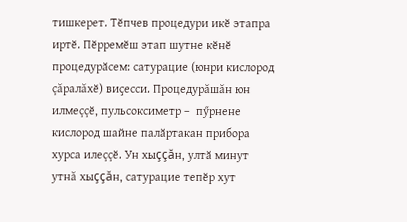тишкерет. Тӗпчев процедури икӗ этапра иртӗ. Пӗрремӗш этап шутне кӗнӗ процедурӑсем: сатурацие (юнри кислород çăралăхӗ) виҫесси. Процедурăшăн юн илмеççӗ, пульсоксиметр –  пӳрнене кислород шайне палӑртакан прибора хурса илеççӗ. Ун хыççăн, ултӑ минут утнă хыççăн, сатурацие тепӗр хут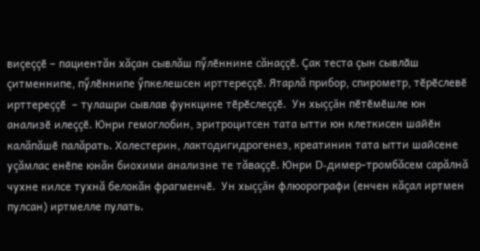виçеççӗ – пациентăн хăçан сывлăш пӳлӗннине сăнаççӗ. Çак теста çын сывлӑш çитменнипе, пӳлӗннипе ӳпкелешсен ирттереççӗ. Ятарлă прибор, спирометр, тӗрӗслевӗ ирттереççӗ  – тулашри сывлав функцине тӗрӗслеççӗ.  Ун хыççăн пӗтӗмӗшле юн анализӗ илеççӗ. Юнри гемоглобин, эритроцитсен тата ытти юн клеткисен шайӗн калăпăшӗ палăрать. Холестерин, лактодигидрогенез, креатинин тата ытти шайсене уçăмлас енӗпе юнăн биохими анализне те тăваççӗ. Юнри D-димер-тромбăсем сарăлнă чухне килсе тухнă белокăн фрагменчӗ.  Ун хыççăн флюорографи (енчен кăçал иртмен пулсан) иртмелле пулать.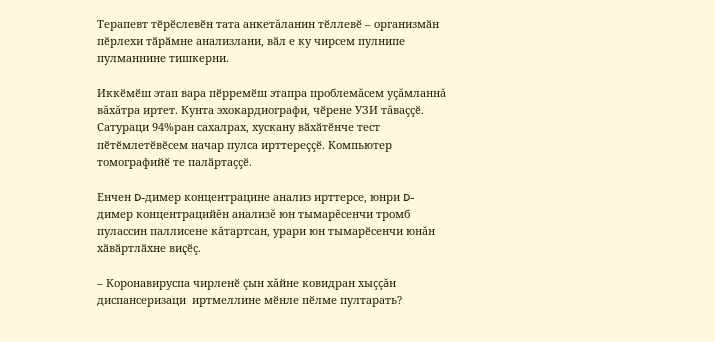Терапевт тӗрӗслевӗн тата анкетăланин тӗллевӗ – организмӑн пӗрлехи тӑрӑмне анализлани, вӑл е ку чирсем пулнипе пулманнине тишкерни.

Иккӗмӗш этап вара пӗрремӗш этапра проблемăсем уçăмланнă вăхăтра иртет. Кунта эхокардиографи, чӗрене УЗИ тăваççӗ. Сатураци 94%ран сахалрах, хускану вӑхӑтӗнче тест пӗтӗмлетӗвӗсем начар пулса ирттереççӗ. Компьютер томографийӗ те палӑртаççӗ.

Енчен D-димер концентрацине анализ ирттерсе, юнри D-димер концентрацийĕн анализĕ юн тымарĕсенчи тромб пулассин паллисене кăтартсан, урари юн тымарӗсенчи юнăн хӑвӑртлӑхне виҫӗç.

– Коронавируспа чирленӗ çын хăйне ковидран хыççăн диспансеризаци  иртмеллине мӗнле пӗлме пултарать?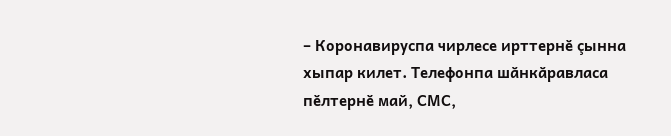– Коронавируспа чирлесе ирттернӗ çынна хыпар килет. Телефонпа шӑнкӑравласа пӗлтернӗ май, СМС,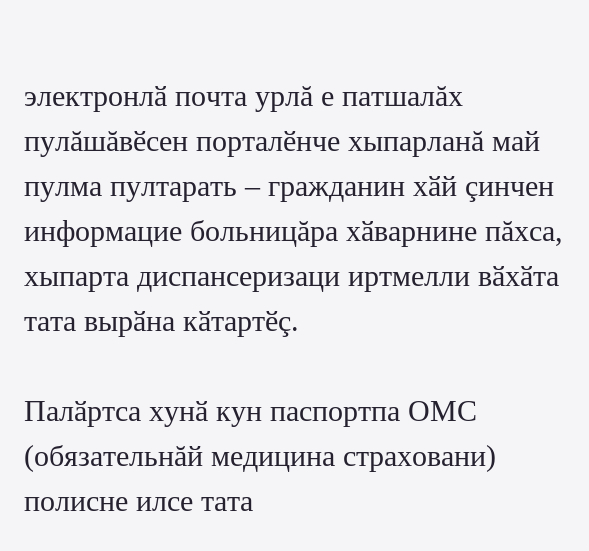электронлӑ почта урлă е патшалăх пулăшăвӗсен порталӗнче хыпарланă май пулма пултарать – гражданин хӑй çинчен информацие больницăра хӑварнине пăхса, хыпарта диспансеризаци иртмелли вӑхӑта тата вырӑна кӑтартӗç.

Палӑртса хунӑ кун паспортпа ОМС (обязательнăй медицина страховани) полисне илсе тата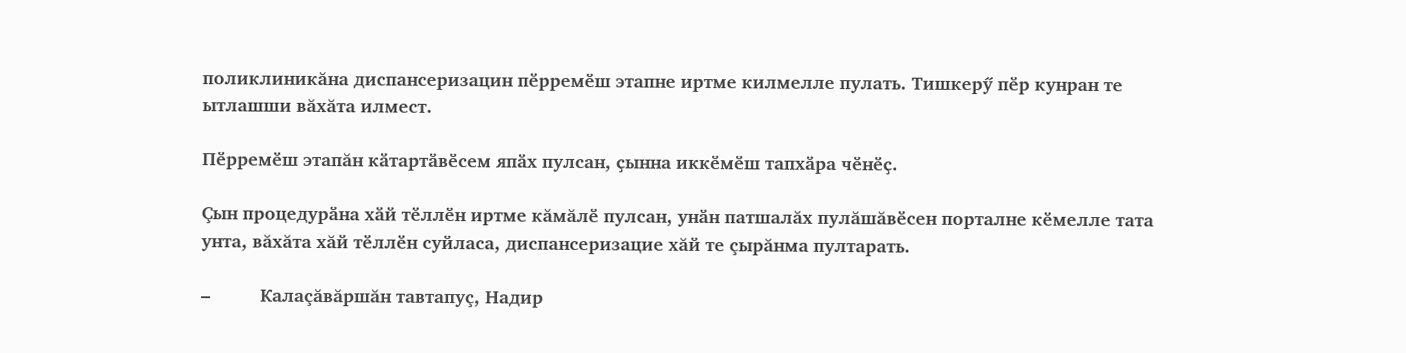поликлиникăна диспансеризацин пӗрремӗш этапне иртме килмелле пулать. Тишкерӳ пӗр кунран те ытлашши вăхăта илмест.

Пӗрремӗш этапăн кӑтартӑвӗсем япӑх пулсан, ҫынна иккӗмӗш тапхӑра чӗнӗҫ.

Çын процедурӑна хӑй тӗллӗн иртме кăмăлӗ пулсан, унӑн патшалăх пулăшăвӗсен порталне кӗмелле тата унта, вăхăта хăй тӗллӗн суйласа, диспансеризацие хăй те çырăнма пултарать.

–          Калаçăвăршăн тавтапуç, Надир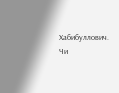Хабибуллович. Чи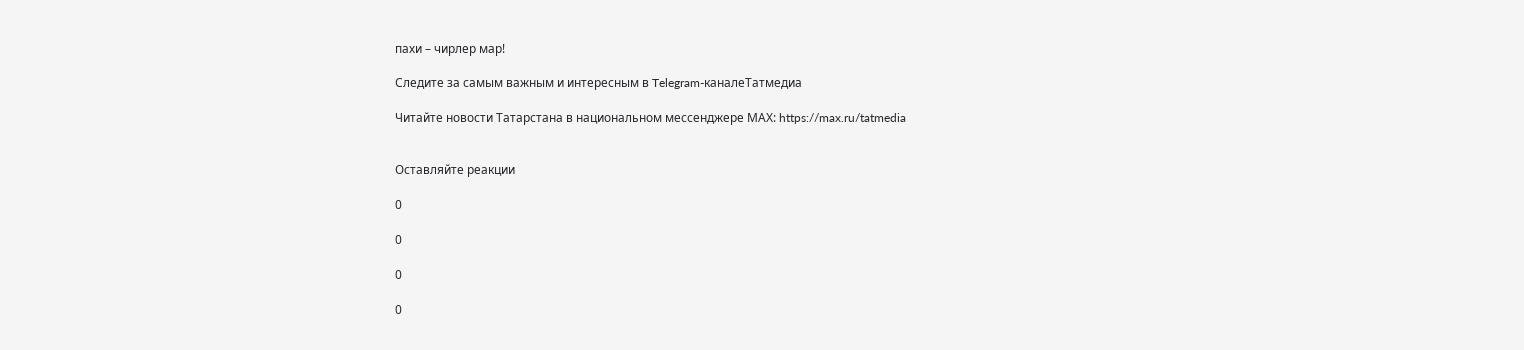пахи – чирлер мар!

Следите за самым важным и интересным в Telegram-каналеТатмедиа

Читайте новости Татарстана в национальном мессенджере MАХ: https://max.ru/tatmedia


Оставляйте реакции

0

0

0

0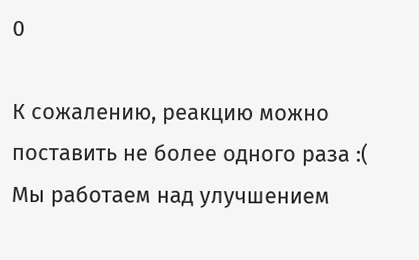0

К сожалению, реакцию можно поставить не более одного раза :(
Мы работаем над улучшением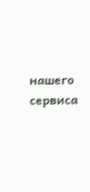нашего сервиса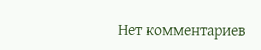Нет комментариев